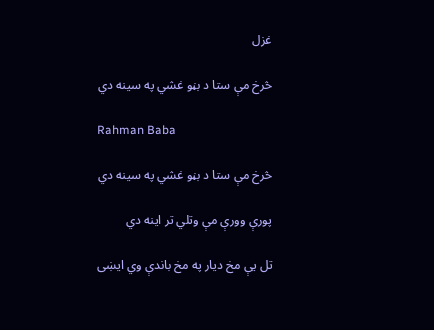غزل

څرخ مې ستا د بڼو غشي په سينه دي

Rahman Baba

څرخ مې ستا د بڼو غشي په سينه دي

پورې وورې مې وتلي تر اينه دي

تل يې مخ ديار په مخ باندې وي ايښی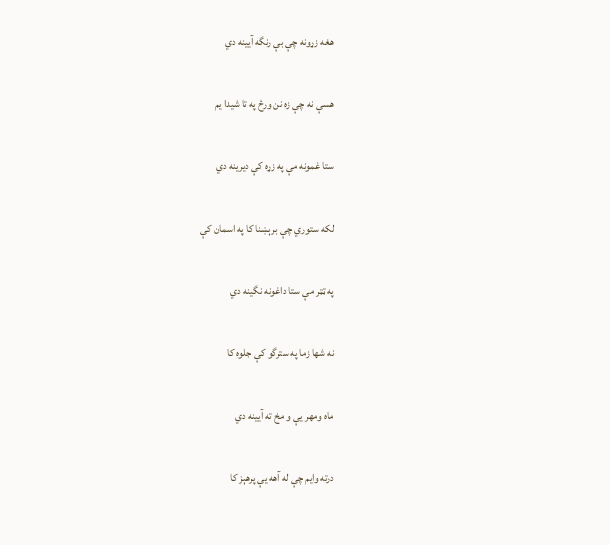هغه زړونه چې بې رنگه آيينه دي

هسې نه چې زه نن ورځ په تا شيدا يم

ستا غمونه مې په زړه کې ديرينه دي

لکه ستوري چې برېښنا کا په اسمان کې

په ټټر مې ستا داغونه نگينه دي

نه شها زما په سترگو کې جلوه کا

ماه ومهر يې و مخ ته آيينه دي

درته وايم چې له آهه يې پرهېز کا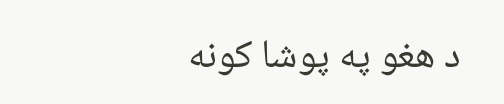د هغو په پوشا کونه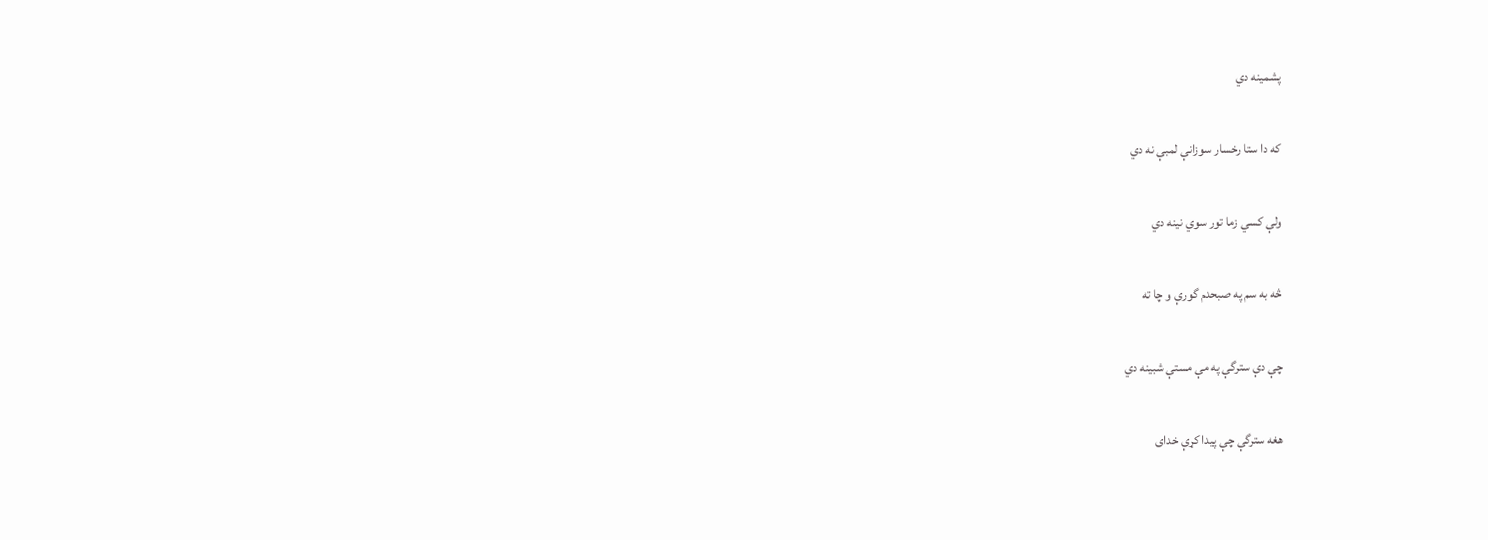پشمينه دي

که دا ستا رخسار سوزانې لمبې نه دي

ولې کسي زما تور سوي نينه دي

څه به سم په صبحدم گورې و چا ته

چې دې سترگې په مې مستې شبينه دي

هغه سترگې چې پيدا کړې خدای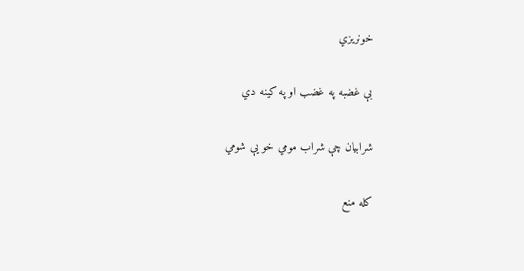خونريزي

بې غضبه په غضب او په کينه دي

شرابيان چې شراب مومي خو يې شومي

کله منع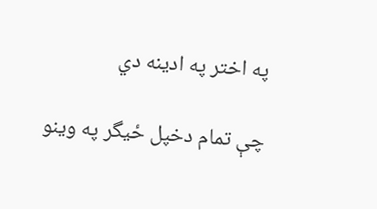په اختر په ادينه دي

چې تمام دخپل ځيگر په وينو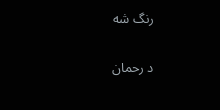رنگ شه

د رحمان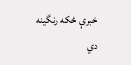خبرې ځکه رنگينه دي